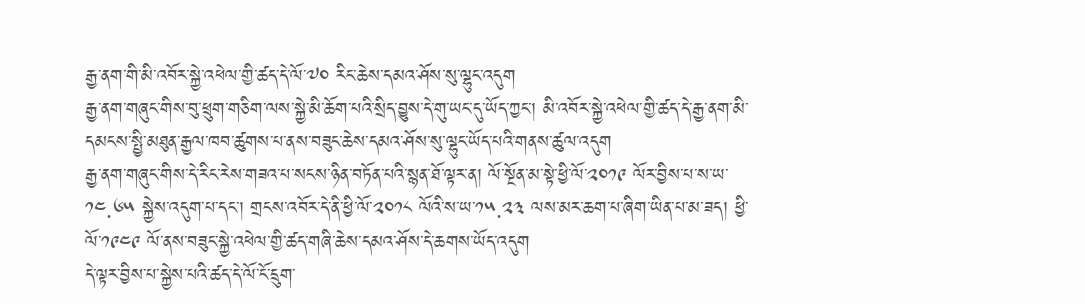རྒྱ་ནག་གི་མི་འབོར་སྐྱེ་འཕེལ་གྱི་ཚད་དེ་ལོ་༧༠ རིང་ཆེས་དམའ་ཤོས་སུ་ལྷུང་འདུག
རྒྱ་ནག་གཞུང་གིས་བུ་ཕྲུག་གཅིག་ལས་སྐྱེ་མི་ཆོག་པའི་སྲིད་བྱུས་དེ་གུ་ཡང་དུ་ཡོད་ཀྱང་། མི་འབོར་སྐྱེ་འཕེལ་གྱི་ཚད་དེ་རྒྱ་ནག་མི་དམངས་སྤྱི་མཐུན་རྒྱལ་ཁབ་ཚུགས་པ་ནས་བཟུང་ཆེས་དམའ་ཤོས་སུ་ལྷུང་ཡོད་པའི་གནས་ཚུལ་འདུག
རྒྱ་ནག་གཞུང་གིས་དེ་རིང་རེས་གཟའ་པ་སངས་ཉིན་བཏོན་པའི་སྙན་ཐོ་ལྟར་ན། ལོ་སྔོན་མ་སྟེ་ཕྱི་ལོ་༢༠༡༩ ལོར་བྱིས་པ་ས་ཡ་༡༤.༦༥ སྐྱེས་འདུག་པ་དང་། གྲངས་འབོར་དེ་ནི་ཕྱི་ལོ་༢༠༡༨ ལོའི་ས་ཡ་༡༥.༢༣ ལས་མར་ཆག་པ་ཞིག་ཡིན་པ་མ་ཟད། ཕྱི་ལོ་༡༩༤༩ ལོ་ནས་བཟུང་སྐྱེ་འཕེལ་གྱི་ཚད་གཞི་ཆེས་དམའ་ཤོས་དེ་ཆགས་ཡོད་འདུག
དེ་ལྟར་བྱིས་པ་སྐྱེས་པའི་ཚད་དེ་ལོ་ངོ་དྲུག་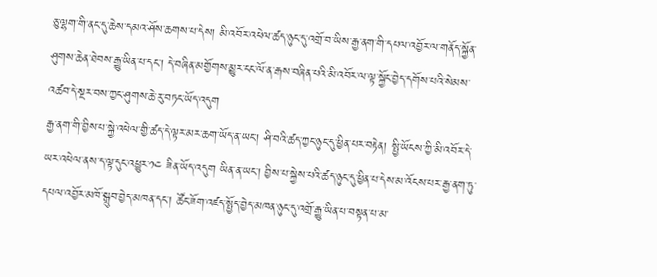ཅུ་ལྷག་གི་ནང་དུ་ཆེས་དམའ་ཤོས་ཆགས་པ་དེས། མི་འབོར་འཕེལ་ཚད་ཉུང་དུ་འགྲོ་བ་ཡིས་རྒྱ་ནག་གི་དཔལ་འབྱོར་ལ་གནོད་སྐྱོན་ཤུགས་ཆེན་ཐེབས་རྒྱུ་ཡིན་པ་དང་། དེ་བཞིན་མགྱོགས་མྱུར་ངང་ལོ་ན་རྒས་བཞིན་པའི་མི་འབོར་ལ་ལྟ་སྐྱོང་བྱེད་དགོས་པའི་སེམས་འཚབ་དེ་སྔར་བས་ཀྱང་ཤུགས་ཆེ་རུ་བཏང་ཡོད་འདུག
རྒྱ་ནག་གི་བྱིས་པ་སྐྱེ་འཕེལ་གྱི་ཚད་དེ་ལྟར་མར་ཆག་ཡོད་ན་ཡང་། ཤི་བའི་ཚད་ཀྱང་ཉུང་དུ་ཕྱིན་པར་བརྟེན། སྤྱི་ཡོངས་ཀྱི་མི་འབོར་དེ་ཡར་འཕེལ་ནས་ད་ལྟ་དུང་འཕྱུར་༡༤ ཟིན་ཡོད་འདུག ཡིན་ན་ཡང་། བྱིས་པ་སྐྱེས་པའི་ཚད་ཉུང་དུ་ཕྱིན་པ་དེས་མ་འོངས་པར་རྒྱ་ནག་ཏུ་དཔལ་འབྱོར་མཁོ་སྒྲུབ་བྱེད་མཁན་དང་། ཚོང་ཟོག་འཛད་སྤྱོད་བྱེད་མཁན་ཉུང་དུ་འགྲོ་རྒྱུ་ཡིན་པ་བསྟན་པ་མ་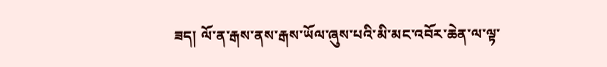ཟད། ལོ་ན་རྒས་ནས་རྒས་ཡོལ་ཞུས་པའི་མི་མང་འབོར་ཆེན་ལ་ལྟ་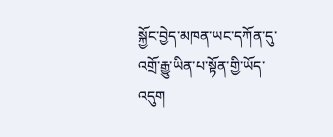སྐྱོང་བྱེད་མཁན་ཡང་དཀོན་དུ་འགྲོ་རྒྱུ་ཡིན་པ་སྟོན་གྱི་ཡོད་འདུག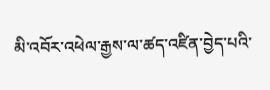མི་འབོར་འཕེལ་རྒྱས་ལ་ཚད་འཛིན་བྱེད་པའི་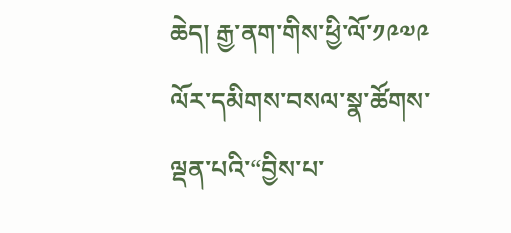ཆེད། རྒྱ་ནག་གིས་ཕྱི་ལོ་༡༩༧༩ ལོར་དམིགས་བསལ་སྣ་ཚོགས་ལྡན་པའི་“བྱིས་པ་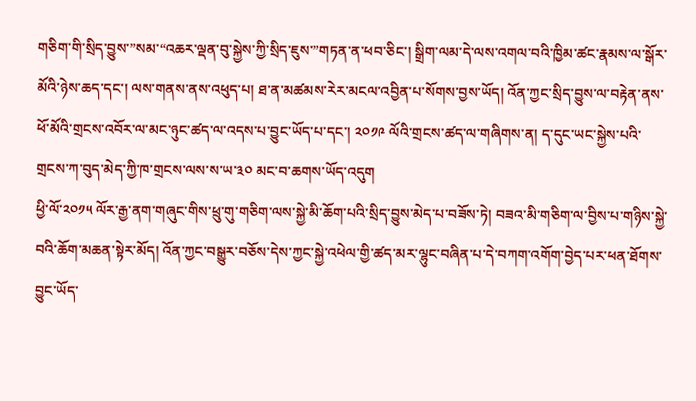གཅིག་གི་སྲིད་བྱུས་”སམ་“འཆར་ལྡན་བུ་སྐྱེས་ཀྱི་སྲིད་ཇུས་”གཏན་ན་ཕབ་ཅིང་། སྒྲིག་ལམ་དེ་ལས་འགལ་བའི་ཁྱིམ་ཚང་རྣམས་ལ་སྒོར་མོའི་ཉེས་ཆད་དང་། ལས་གནས་ནས་འཕུད་པ། ཐ་ན་མཚམས་རེར་མངལ་འབྱིན་པ་སོགས་བྱས་ཡོད། འོན་ཀྱང་སྲིད་བྱུས་ལ་བརྟེན་ནས་ཕོ་མོའི་གྲངས་འབོར་ལ་མང་ཉུང་ཚད་ལ་འདས་པ་བྱུང་ཡོད་པ་དང་། ༢༠༡༩ ལོའི་གྲངས་ཚད་ལ་གཞིགས་ན། ད་དུང་ཡང་སྐྱེས་པའི་གྲངས་ཀ་བུད་མེད་ཀྱི་ཁ་གྲངས་ལས་ས་ཡ་༣༠ མང་བ་ཆགས་ཡོད་འདུག
ཕྱི་ལོ་༢༠༡༥ ལོར་རྒྱ་ནག་གཞུང་གིས་ཕྲུ་གུ་གཅིག་ལས་སྐྱེ་མི་ཆོག་པའི་སྲིད་བྱུས་མེད་པ་བཟོས་ཏེ། བཟའ་མི་གཅིག་ལ་བྱིས་པ་གཉིས་སྐྱེ་བའི་ཆོག་མཆན་སྟེར་མོད། འོན་ཀྱང་བསྒྱུར་བཅོས་དེས་ཀྱང་སྐྱེ་འཕེལ་གྱི་ཚད་མར་ལྷུང་བཞིན་པ་དེ་བཀག་འགོག་བྱེད་པར་ཕན་ཐོགས་བྱུང་ཡོད་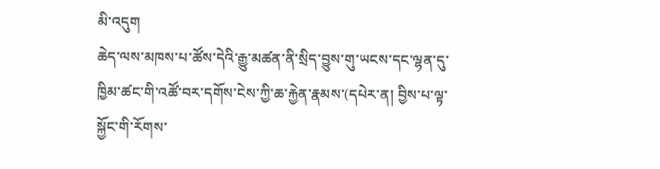མི་འདུག
ཆེད་ལས་མཁས་པ་ཚོས་དེའི་རྒྱུ་མཚན་ནི་སྲིད་བྱུས་གུ་ཡངས་དང་ལྷན་དུ་ཁྱིམ་ཚང་གི་འཚོ་བར་དགོས་ངེས་ཀྱི་ཆ་རྐྱེན་རྣམས་(དཔེར་ན། བྱིས་པ་ལྟ་སྐྱོང་གི་རོགས་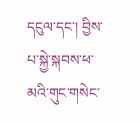དངུལ་དང་། བྱིས་པ་སྐྱེ་སྐབས་ཕ་མའི་གུང་གསེང་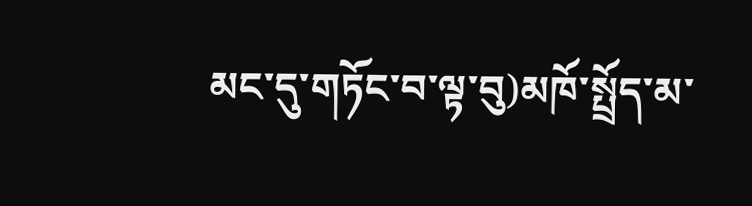མང་དུ་གཏོང་བ་ལྟ་བུ)མཁོ་སྤྲོད་མ་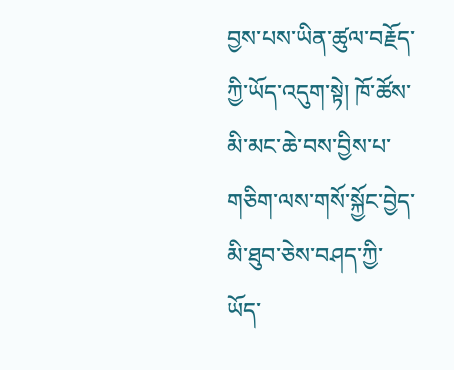བྱས་པས་ཡིན་ཚུལ་བརྗོད་ཀྱི་ཡོད་འདུག་སྟེ། ཁོ་ཚོས་མི་མང་ཆེ་བས་བྱིས་པ་གཅིག་ལས་གསོ་སྐྱོང་བྱེད་མི་ཐུབ་ཅེས་བཤད་ཀྱི་ཡོད་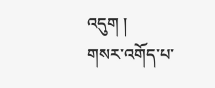འདུག །
གསར་འགོད་པ་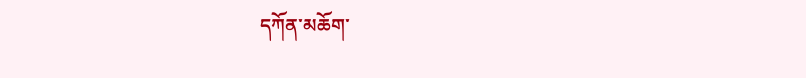དཀོན་མཆོག་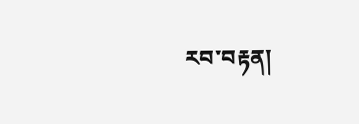རབ་བརྟན།